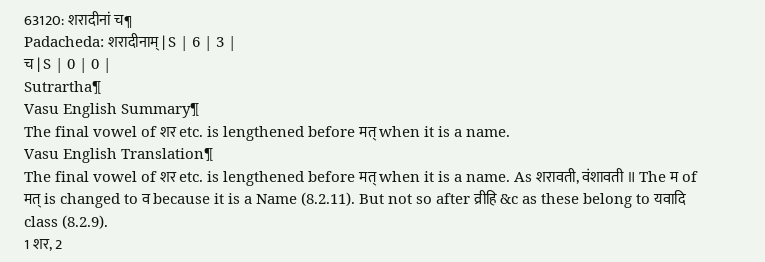63120: शरादीनां च¶
Padacheda: शरादीनाम् | S | 6 | 3 |
च | S | 0 | 0 |
Sutrartha¶
Vasu English Summary¶
The final vowel of शर etc. is lengthened before मत् when it is a name.
Vasu English Translation¶
The final vowel of शर etc. is lengthened before मत् when it is a name. As शरावती, वंशावती ॥ The म of मत् is changed to व because it is a Name (8.2.11). But not so after व्रीहि &c as these belong to यवादि class (8.2.9).
1 शर, 2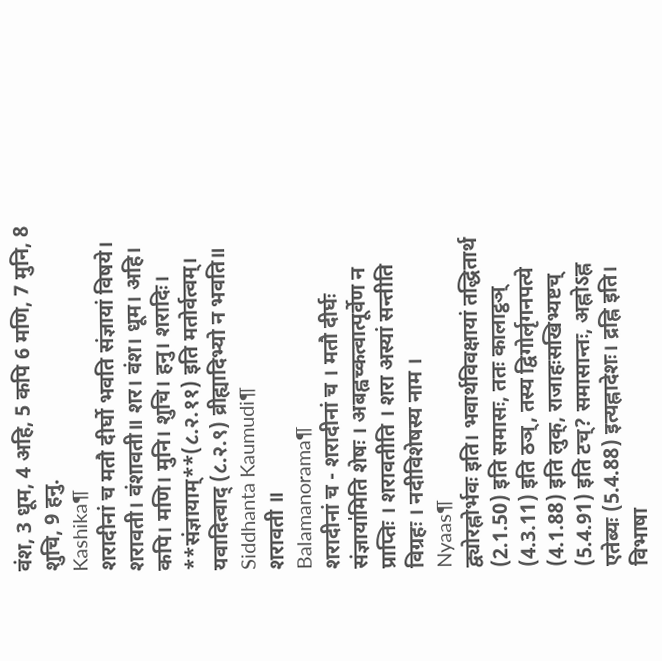वंश, 3 धूम, 4 अहि, 5 कपि 6 मणि, 7 मुनि, 8 शुचि, 9 हनु.
Kashika¶
शरादीनां च मतौ दीर्घो भवति संज्ञायां विषये। शरावती। वंशावती॥ शर। वंश। धूम। अहि। कपि। मणि। मुनि। शुचि। हनु। शरादिः। **संज्ञायाम्**(८.२.११) इति मतोर्वत्वम्। यवादित्वाद् (८.२.९) व्रीह्यादिभ्यो न भवति॥
Siddhanta Kaumudi¶
शरावती ॥
Balamanorama¶
शरादीनां च - शरादीनां च । मतौ दीर्घः संज्ञाया॑मिति शेषः । अबह्वच्कत्वात्पूर्वेण न प्राप्तिः । शरावतीति । शरा अस्यां सन्तीति विग्रहः । नदीविशेषस्य नाम ।
Nyaas¶
द्व्योरह्नोर्भवः इति। भवार्थविवक्षायां तद्धितार्थ (2.1.50) इति समासः, ततः कालाट्ठञ् (4.3.11) इति ठञ्, तस्य द्विगोर्लृगनपत्ये (4.1.88) इति लुक्, राजाहःसखिभ्यष्टच् (5.4.91) इति टच्? समासान्तः, अह्नोऽह्न एतेब्यः (5.4.88) इत्यह्नादेशः। द्रह्नि इति। विभाषा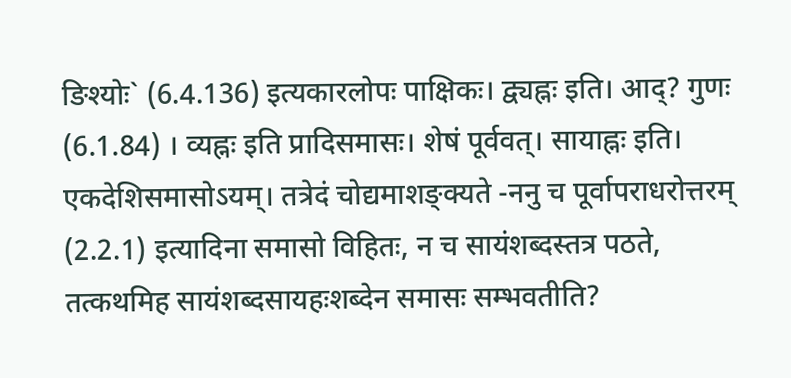ङिश्योः` (6.4.136) इत्यकारलोपः पाक्षिकः। द्व्यह्नः इति। आद्? गुणः (6.1.84) । व्यह्नः इति प्रादिसमासः। शेषं पूर्ववत्। सायाह्नः इति। एकदेशिसमासोऽयम्। तत्रेदं चोद्यमाशङ्क्यते -ननु च पूर्वापराधरोत्तरम् (2.2.1) इत्यादिना समासो विहितः, न च सायंशब्दस्तत्र पठते, तत्कथमिह सायंशब्दसायहःशब्देन समासः सम्भवतीति?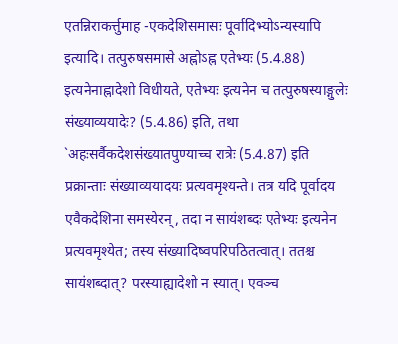एतन्निराकर्त्तुमाह -एकदेशिसमासः पूर्वादिभ्योऽन्यस्यापि इत्यादि। तत्पुरुषसमासे अह्नोऽह्न एतेभ्यः (5.4.88) इत्यनेनाह्नादेशो विधीयते, एतेभ्यः इत्यनेन च तत्पुरुषस्याङ्गुलेः संख्याव्ययादेः? (5.4.86) इति, तथा `अहःसर्वैकदेशसंख्यातपुण्याच्च रात्रेः (5.4.87) इति प्रक्रान्ताः संख्याव्ययादयः प्रत्यवमृश्यन्ते। तत्र यदि पूर्वादय एवैकदेशिना समस्येरन्, तदा न सायंशब्दः एतेभ्यः इत्यनेन प्रत्यवमृश्येत; तस्य संख्यादिष्वपरिपठितत्वात्। ततश्च सायंशब्दात्? परस्याह्यादेशो न स्यात्। एवञ्च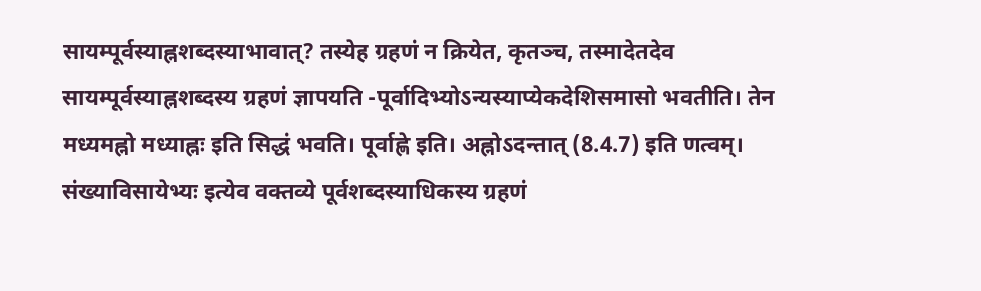सायम्पूर्वस्याह्नशब्दस्याभावात्? तस्येह ग्रहणं न क्रियेत, कृतञ्च, तस्मादेतदेव सायम्पूर्वस्याह्नशब्दस्य ग्रहणं ज्ञापयति -पूर्वादिभ्योऽन्यस्याप्येकदेशिसमासो भवतीति। तेन मध्यमह्नो मध्याह्नः इति सिद्धं भवति। पूर्वाह्णे इति। अह्नोऽदन्तात् (8.4.7) इति णत्वम्। संख्याविसायेभ्यः इत्येव वक्तव्ये पूर्वशब्दस्याधिकस्य ग्रहणं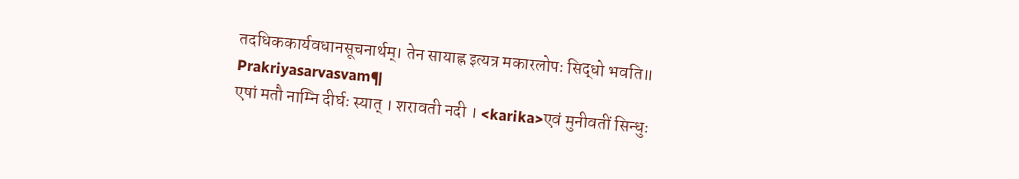तदधिककार्यवधानसूचनार्थम्। तेन सायाह्न इत्यत्र मकारलोपः सिद्धो भवति॥
Prakriyasarvasvam¶
एषां मतौ नाम्नि दीर्घः स्यात् । शरावती नदी । <karika>एवं मुनीवतीं सिन्धुः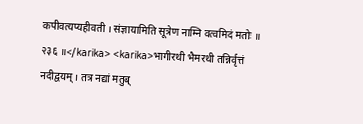कपीवत्यप्यहीवती । संज्ञायामिति सूत्रेण नाम्नि वत्वमिदं मतोः ॥ २३६ ॥</karika> <karika>भागीरथी भैमरथी तन्निर्वृत्तं नदीद्वयम् । तत्र नद्यां मतुब्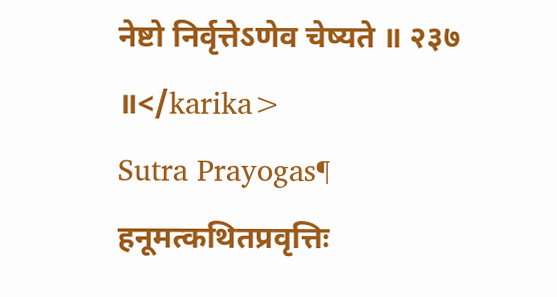नेष्टो निर्वृत्तेऽणेव चेष्यते ॥ २३७ ॥</karika>
Sutra Prayogas¶
हनूमत्कथितप्रवृत्तिः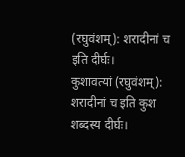(रघुवंशम्): शरादीनां च इति दीर्घः।
कुशावत्यां (रघुवंशम्): शरादीनां च इति कुश शब्दस्य दीर्घः।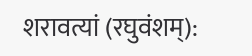शरावत्यां (रघुवंशम्):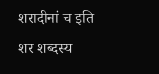शरादीनां च इति शर शब्दस्य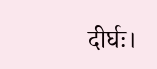दीर्घः।